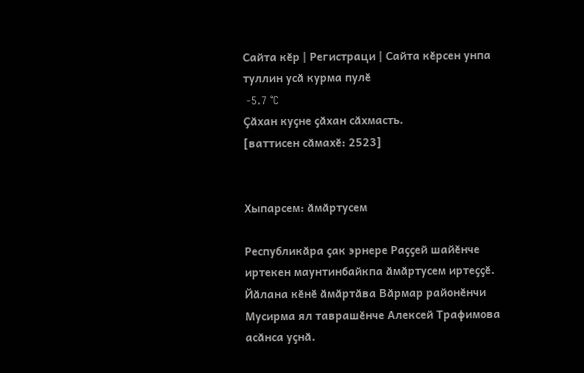Сайта кӗр | Регистраци | Сайта кӗрсен унпа туллин усӑ курма пулӗ
 -5.7 °C
Ҫӑхан куҫне ҫӑхан сӑхмасть.
[ваттисен сӑмахӗ: 2523]


Хыпарсем: ӑмӑртусем

Республикӑра ҫак эрнере Раҫҫей шайӗнче иртекен маунтинбайкпа ӑмӑртусем иртеҫҫӗ. Йӑлана кӗнӗ ӑмӑртӑва Вӑрмар районӗнчи Мусирма ял таврашӗнче Алексей Трафимова асӑнса уҫнӑ.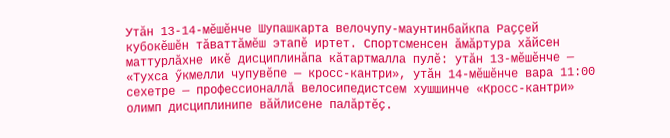Утӑн 13-14-мӗшӗнче Шупашкарта велочупу-маунтинбайкпа Раҫҫей кубокӗшӗн тӑваттӑмӗш этапӗ иртет. Спортсменсен ӑмӑртура хӑйсен маттурлӑхне икӗ дисциплинӑпа кӑтартмалла пулӗ: утӑн 13-мӗшӗнче — «Тухса ӳкмелли чупувӗпе — кросс-кантри», утӑн 14-мӗшӗнче вара 11:00 сехетре — профессионаллӑ велосипедистсем хушшинче «Кросс-кантри» олимп дисциплинипе вӑйлисене палӑртӗҫ.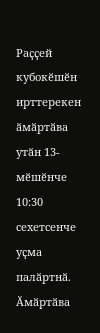Раҫҫей кубокӗшӗн ирттерекен ӑмӑртӑва утӑн 13-мӗшӗнче 10:30 сехетсенче уҫма палӑртнӑ. Ӑмӑртӑва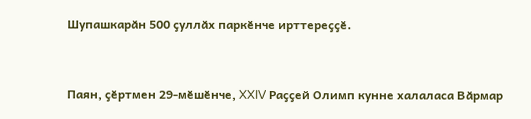Шупашкарӑн 500 ҫуллӑх паркӗнче ирттереҫҫӗ.



Паян, ҫӗртмен 29-мӗшӗнче, XXIV Раҫҫей Олимп кунне халаласа Вӑрмар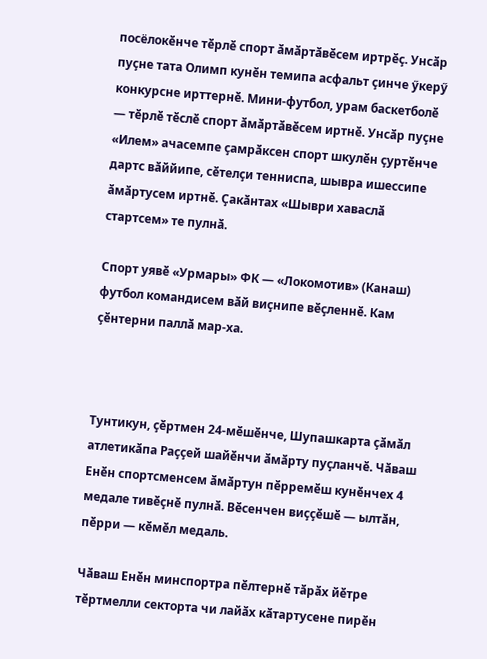посёлокӗнче тӗрлӗ спорт ӑмӑртӑвӗсем иртрӗҫ. Унсӑр пуҫне тата Олимп кунӗн темипа асфальт ҫинче ӳкерӳ конкурсне ирттернӗ. Мини-футбол, урам баскетболӗ — тӗрлӗ тӗслӗ спорт ӑмӑртӑвӗсем иртнӗ. Унсӑр пуҫне «Илем» ачасемпе ҫамрӑксен спорт шкулӗн ҫуртӗнче дартс вӑййипе, сӗтелҫи тенниспа, шывра ишессипе ӑмӑртусем иртнӗ. Ҫакӑнтах «Шыври хаваслӑ стартсем» те пулнӑ.

Спорт уявӗ «Урмары» ФК — «Локомотив» (Канаш) футбол командисем вӑй виҫнипе вӗҫленнӗ. Кам ҫӗнтерни паллӑ мар-ха.



Тунтикун, ҫӗртмен 24-мӗшӗнче, Шупашкарта ҫӑмӑл атлетикӑпа Раҫҫей шайӗнчи ӑмӑрту пуҫланчӗ. Чӑваш Енӗн спортсменсем ӑмӑртун пӗрремӗш кунӗнчех 4 медале тивӗҫнӗ пулнӑ. Вӗсенчен виҫҫӗшӗ — ылтӑн, пӗрри — кӗмӗл медаль.

Чӑваш Енӗн минспортра пӗлтернӗ тӑрӑх йӗтре тӗртмелли секторта чи лайӑх кӑтартусене пирӗн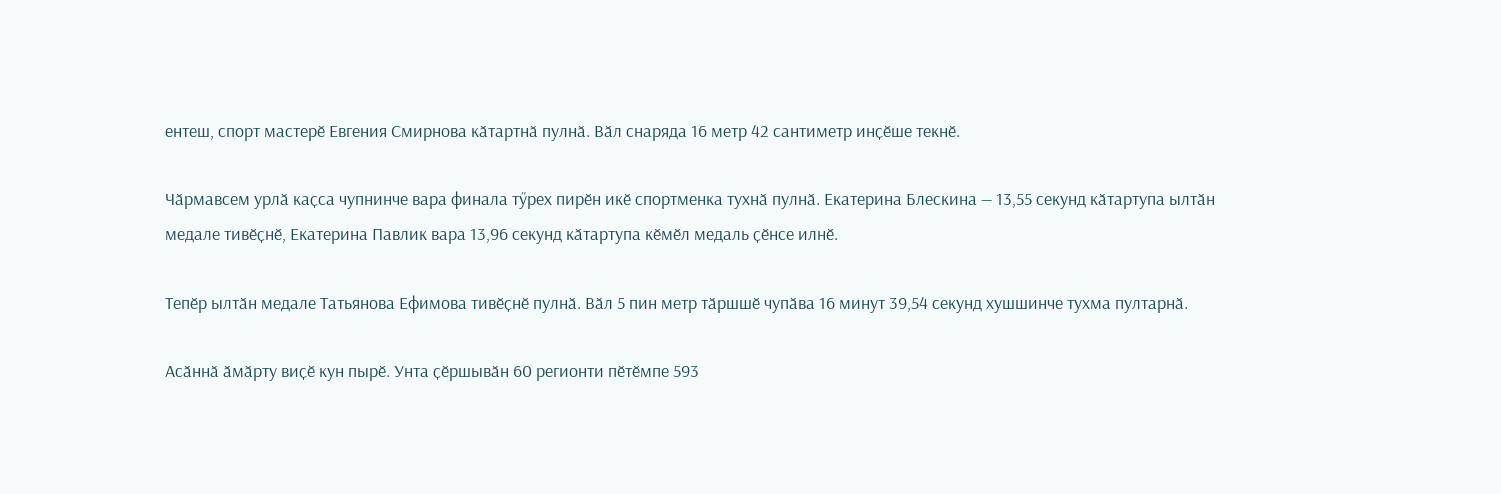ентеш, спорт мастерӗ Евгения Смирнова кӑтартнӑ пулнӑ. Вӑл снаряда 16 метр 42 сантиметр инҫӗше текнӗ.

Чӑрмавсем урлӑ каҫса чупнинче вара финала тӳрех пирӗн икӗ спортменка тухнӑ пулнӑ. Екатерина Блескина — 13,55 секунд кӑтартупа ылтӑн медале тивӗҫнӗ, Екатерина Павлик вара 13,96 секунд кӑтартупа кӗмӗл медаль ҫӗнсе илнӗ.

Тепӗр ылтӑн медале Татьянова Ефимова тивӗҫнӗ пулнӑ. Вӑл 5 пин метр тӑршшӗ чупӑва 16 минут 39,54 секунд хушшинче тухма пултарнӑ.

Асӑннӑ ӑмӑрту виҫӗ кун пырӗ. Унта ҫӗршывӑн 60 регионти пӗтӗмпе 593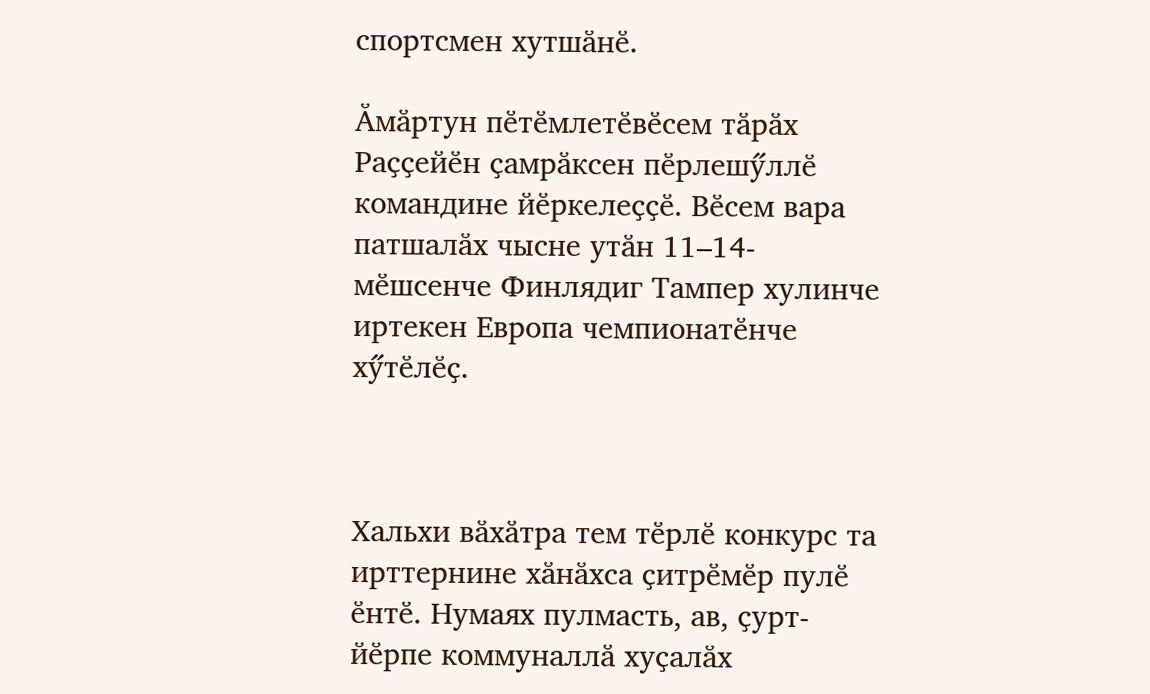спортсмен хутшӑнӗ.

Ӑмӑртун пӗтӗмлетӗвӗсем тӑрӑх Раҫҫейӗн ҫамрӑксен пӗрлешӳллӗ командине йӗркелеҫҫӗ. Вӗсем вара патшалӑх чысне утӑн 11–14-мӗшсенче Финлядиг Тампер хулинче иртекен Европа чемпионатӗнче хӳтӗлӗҫ.



Хальхи вӑхӑтра тем тӗрлӗ конкурс та ирттернине хӑнӑхса ҫитрӗмӗр пулӗ ӗнтӗ. Нумаях пулмасть, ав, ҫурт-йӗрпе коммуналлӑ хуҫалӑх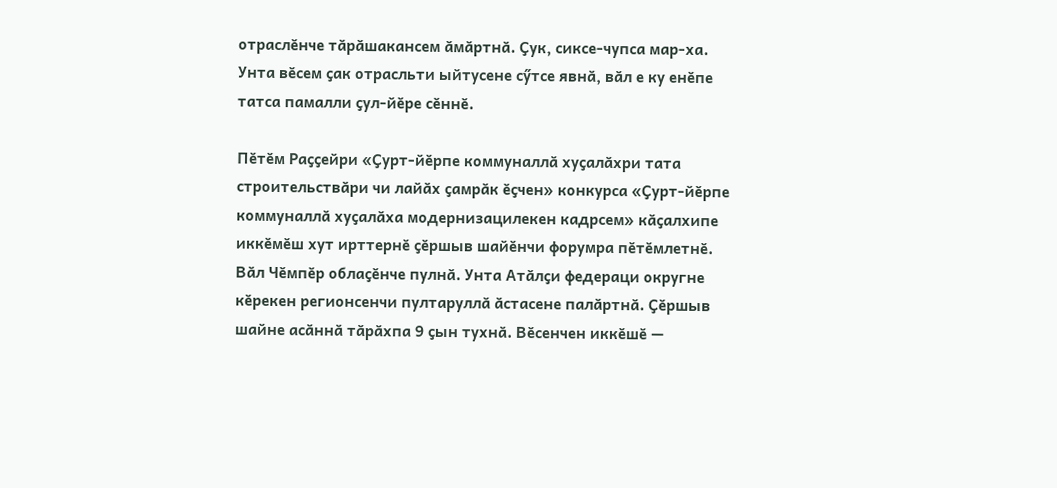отраслӗнче тӑрӑшакансем ӑмӑртнӑ. Ҫук, сиксе-чупса мар-ха. Унта вӗсем ҫак отрасльти ыйтусене сӳтсе явнӑ, вӑл е ку енӗпе татса памалли ҫул-йӗре сӗннӗ.

Пӗтӗм Раҫҫейри «Ҫурт-йӗрпе коммуналлӑ хуҫалӑхри тата строительствӑри чи лайӑх ҫамрӑк ӗҫчен» конкурса «Ҫурт-йӗрпе коммуналлӑ хуҫалӑха модернизацилекен кадрсем» кӑҫалхипе иккӗмӗш хут ирттернӗ ҫӗршыв шайӗнчи форумра пӗтӗмлетнӗ. Вӑл Чӗмпӗр облаҫӗнче пулнӑ. Унта Атӑлҫи федераци округне кӗрекен регионсенчи пултаруллӑ ӑстасене палӑртнӑ. Ҫӗршыв шайне асӑннӑ тӑрӑхпа 9 ҫын тухнӑ. Вӗсенчен иккӗшӗ —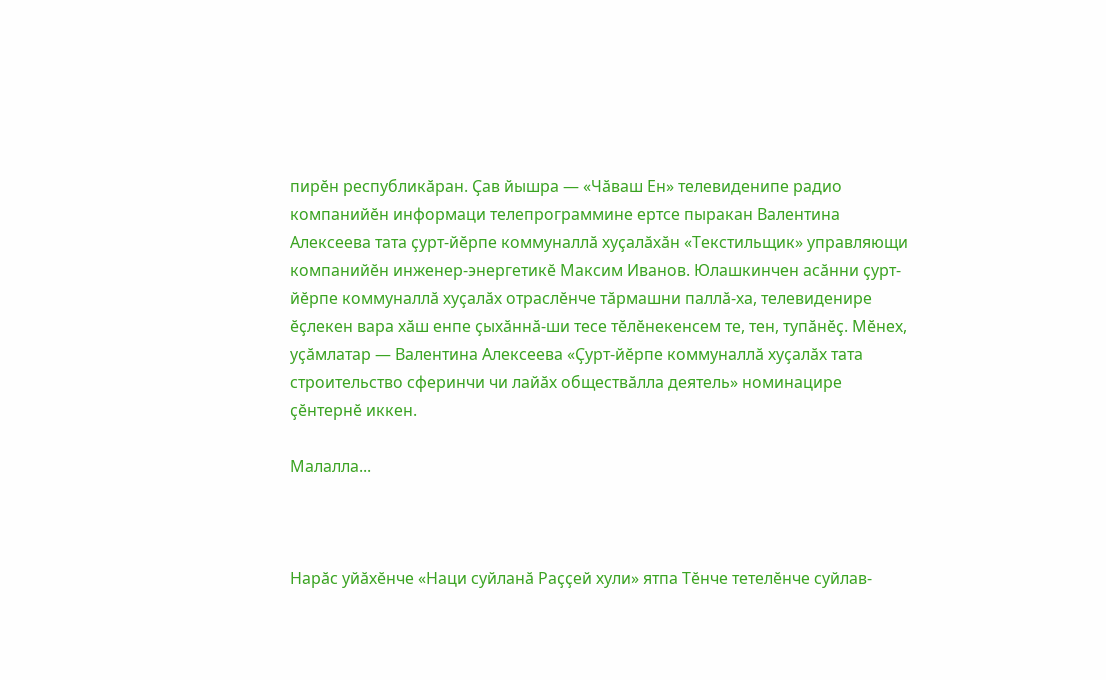пирӗн республикӑран. Ҫав йышра — «Чӑваш Ен» телевиденипе радио компанийӗн информаци телепрограммине ертсе пыракан Валентина Алексеева тата ҫурт-йӗрпе коммуналлӑ хуҫалӑхӑн «Текстильщик» управляющи компанийӗн инженер-энергетикӗ Максим Иванов. Юлашкинчен асӑнни ҫурт-йӗрпе коммуналлӑ хуҫалӑх отраслӗнче тӑрмашни паллӑ-ха, телевиденире ӗҫлекен вара хӑш енпе ҫыхӑннӑ-ши тесе тӗлӗнекенсем те, тен, тупӑнӗҫ. Мӗнех, уҫӑмлатар — Валентина Алексеева «Ҫурт-йӗрпе коммуналлӑ хуҫалӑх тата строительство сферинчи чи лайӑх обществӑлла деятель» номинацире ҫӗнтернӗ иккен.

Малалла...



Нарӑс уйӑхӗнче «Наци суйланӑ Раҫҫей хули» ятпа Тӗнче тетелӗнче суйлав-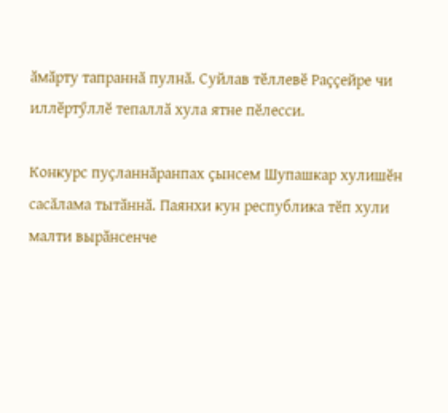ӑмӑрту тапраннӑ пулнӑ. Суйлав тӗллевӗ Раҫҫейре чи иллӗртӳллӗ тепаллӑ хула ятне пӗлесси.

Конкурс пуҫланнӑранпах ҫынсем Шупашкар хулишӗн сасӑлама тытӑннӑ. Паянхи кун республика тӗп хули малти вырӑнсенче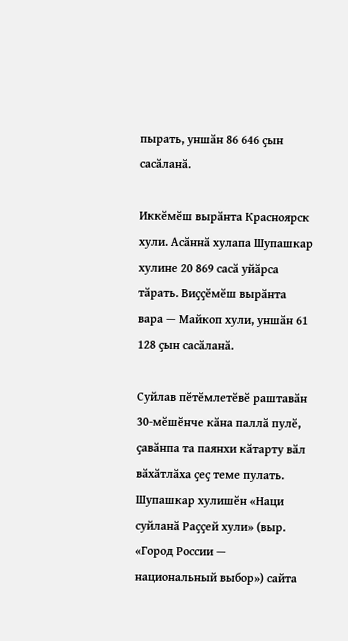пырать, уншӑн 86 646 ҫын сасӑланӑ.

Иккӗмӗш вырӑнта Красноярск хули. Асӑннӑ хулапа Шупашкар хулине 20 869 сасӑ уйӑрса тӑрать. Виҫҫӗмӗш вырӑнта вара — Майкоп хули, уншӑн 61 128 ҫын сасӑланӑ.

Суйлав пӗтӗмлетӗвӗ раштавӑн 30-мӗшӗнче кӑна паллӑ пулӗ, ҫавӑнпа та паянхи кӑтарту вӑл вӑхӑтлӑха ҫеҫ теме пулать. Шупашкар хулишӗн «Наци суйланӑ Раҫҫей хули» (выр. «Город России — национальный выбор») сайта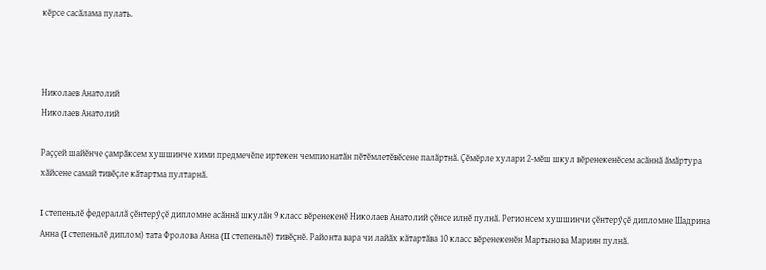кӗрсе сасӑлама пулать.



Николаев Анатолий
Николаев Анатолий

Раҫҫей шайӗнче ҫамрӑксем хушшинче хими предмечӗпе иртекен чемпионатӑн пӗтӗмлетӗвӗсене палӑртнӑ. Ҫӗмӗрле хулари 2-мӗш шкул вӗренекенӗсем асӑннӑ ӑмӑртура хӑйсене самай тивӗҫле кӑтартма пултарнӑ.

I степеньлӗ федераллӑ ҫӗнтерӳҫӗ дипломне асӑннӑ шкулӑн 9 класс вӗренекенӗ Николаев Анатолий ҫӗнсе илнӗ пулнӑ. Регионсем хушшинчи ҫӗнтерӳҫӗ дипломне Шадрина Анна (I степеньлӗ диплом) тата Фролова Анна (II степеньлӗ) тивӗҫнӗ. Районта вара чи лайӑх кӑтартӑва 10 класс вӗренекенӗн Мартынова Мариян пулнӑ.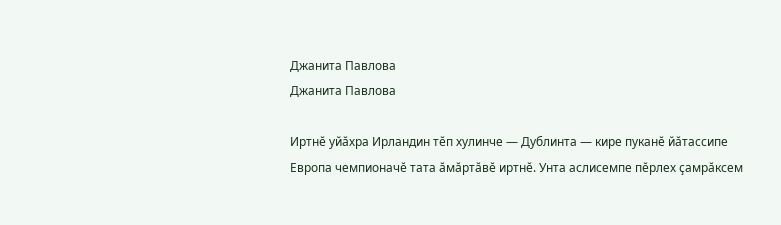Джанита Павлова
Джанита Павлова

Иртнӗ уйӑхра Ирландин тӗп хулинче — Дублинта — кире пуканӗ йӑтассипе Европа чемпионачӗ тата ӑмӑртӑвӗ иртнӗ. Унта аслисемпе пӗрлех ҫамрӑксем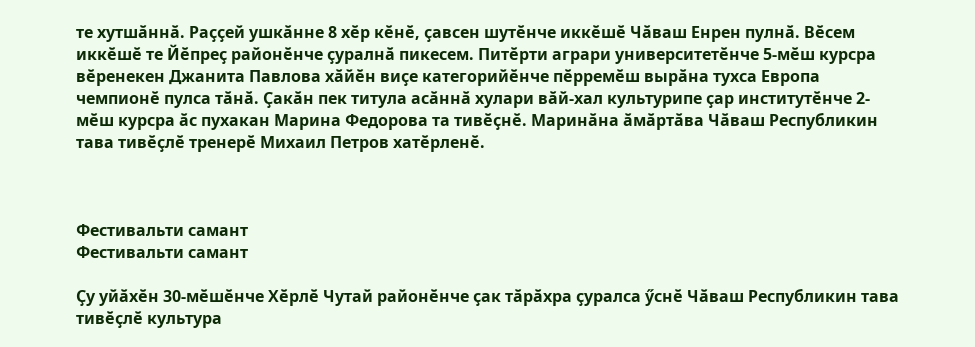те хутшӑннӑ. Раҫҫей ушкӑнне 8 хӗр кӗнӗ, ҫавсен шутӗнче иккӗшӗ Чӑваш Енрен пулнӑ. Вӗсем иккӗшӗ те Йӗпреҫ районӗнче ҫуралнӑ пикесем. Питӗрти аграри университетӗнче 5-мӗш курсра вӗренекен Джанита Павлова хӑйӗн виҫе категорийӗнче пӗрремӗш вырӑна тухса Европа чемпионӗ пулса тӑнӑ. Ҫакӑн пек титула асӑннӑ хулари вӑй-хал культурипе ҫар институтӗнче 2-мӗш курсра ӑс пухакан Марина Федорова та тивӗҫнӗ. Маринӑна ӑмӑртӑва Чӑваш Республикин тава тивӗҫлӗ тренерӗ Михаил Петров хатӗрленӗ.



Фестивальти самант
Фестивальти самант

Ҫу уйӑхӗн 30-мӗшӗнче Хӗрлӗ Чутай районӗнче ҫак тӑрӑхра ҫуралса ӳснӗ Чӑваш Республикин тава тивӗҫлӗ культура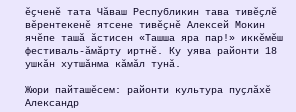ӗҫченӗ тата Чӑваш Республикин тава тивӗҫлӗ вӗрентекенӗ ятсене тивӗҫнӗ Алексей Мокин ячӗпе ташӑ ӑстисен «Ташша яра пар!» иккӗмӗш фестиваль-ӑмӑрту иртнӗ. Ку уява районти 18 ушкӑн хутшӑнма кӑмӑл тунӑ.

Жюри пайташӗсем: районти культура пуҫлӑхӗ Александр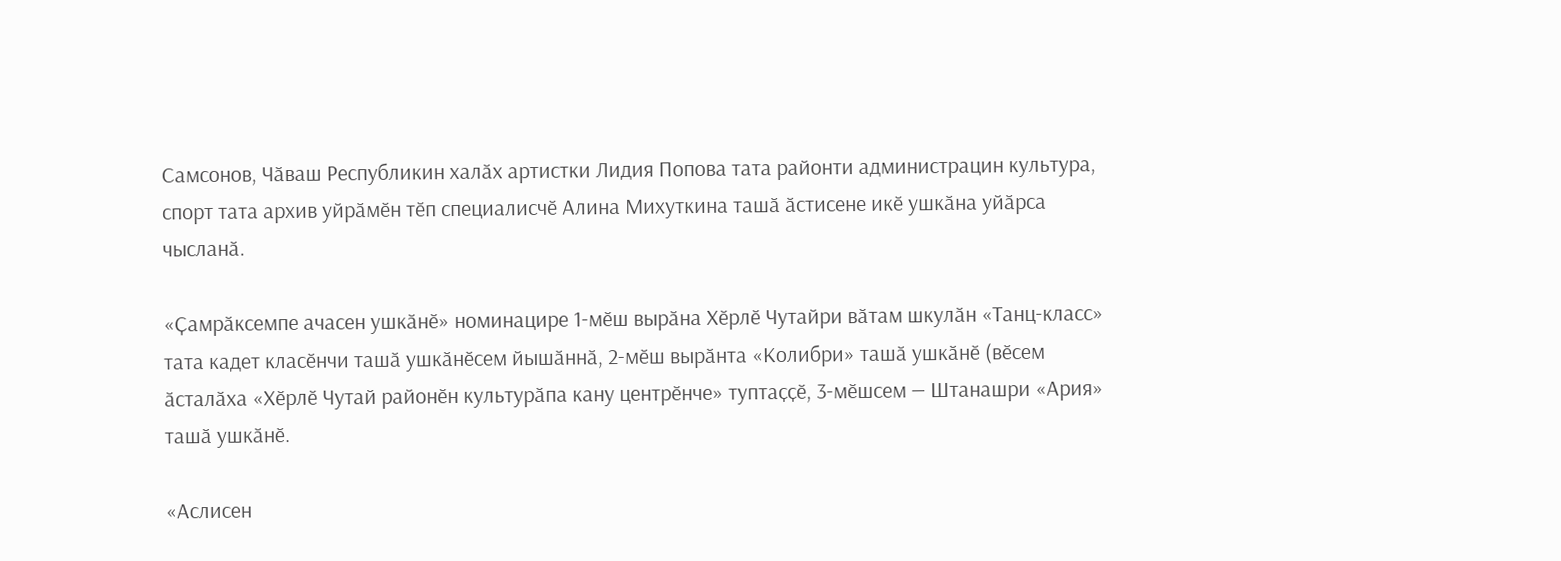Самсонов, Чӑваш Республикин халӑх артистки Лидия Попова тата районти администрацин культура, спорт тата архив уйрӑмӗн тӗп специалисчӗ Алина Михуткина ташӑ ӑстисене икӗ ушкӑна уйӑрса чысланӑ.

«Ҫамрӑксемпе ачасен ушкӑнӗ» номинацире 1-мӗш вырӑна Хӗрлӗ Чутайри вӑтам шкулӑн «Танц-класс» тата кадет класӗнчи ташӑ ушкӑнӗсем йышӑннӑ, 2-мӗш вырӑнта «Колибри» ташӑ ушкӑнӗ (вӗсем ӑсталӑха «Хӗрлӗ Чутай районӗн культурӑпа кану центрӗнче» туптаҫҫӗ, 3-мӗшсем — Штанашри «Ария» ташӑ ушкӑнӗ.

«Аслисен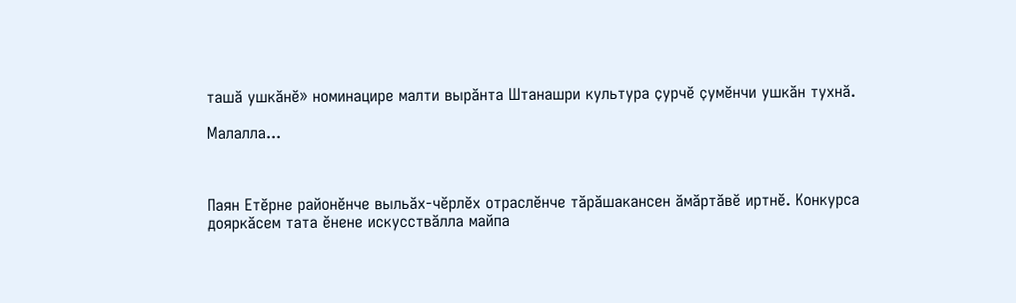ташӑ ушкӑнӗ» номинацире малти вырӑнта Штанашри культура ҫурчӗ ҫумӗнчи ушкӑн тухнӑ.

Малалла...



Паян Етӗрне районӗнче выльӑх-чӗрлӗх отраслӗнче тӑрӑшакансен ӑмӑртӑвӗ иртнӗ. Конкурса дояркӑсем тата ӗнене искусствӑлла майпа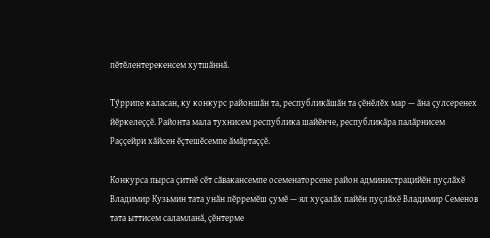пӗтӗлентерекенсем хутшӑннӑ.

Тӳррипе каласан, ку конкурс районшӑн та, республикӑшӑн та ҫӗнӗлӗх мар — ӑна ҫулсеренех йӗркелеҫҫӗ. Районта мала тухнисем республика шайӗнче, республикӑра палӑрнисем Раҫҫейри хӑйсен ӗҫтешӗсемпе ӑмӑртаҫҫӗ.

Конкурса пырса ҫитнӗ сӗт сӑвакансемпе осеменаторсене район администрацийӗн пуҫлӑхӗ Владимир Кузьмин тата унӑн пӗрремӗш ҫумӗ — ял хуҫалӑх пайӗн пуҫлӑхӗ Владимир Семенов тата ыттисем саламланӑ, ҫӗнтерме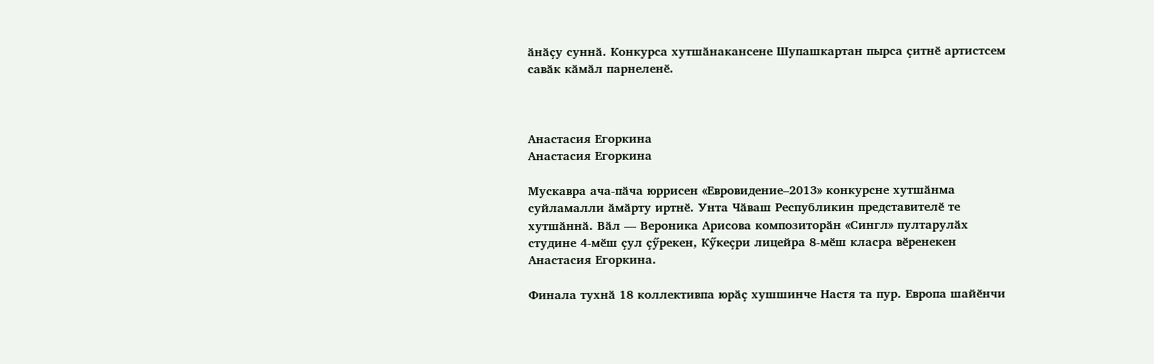ӑнӑҫу суннӑ. Конкурса хутшӑнакансене Шупашкартан пырса ҫитнӗ артистсем савӑк кӑмӑл парнеленӗ.



Анастасия Егоркина
Анастасия Егоркина

Мускавра ача-пӑча юррисен «Евровидение–2013» конкурсне хутшӑнма суйламалли ӑмӑрту иртнӗ. Унта Чӑваш Республикин представителӗ те хутшӑннӑ. Вӑл — Вероника Арисова композиторӑн «Сингл» пултарулӑх студине 4-мӗш ҫул ҫӳрекен, Кӳкеҫри лицейра 8-мӗш класра вӗренекен Анастасия Егоркина.

Финала тухнӑ 18 коллективпа юрӑҫ хушшинче Настя та пур. Европа шайӗнчи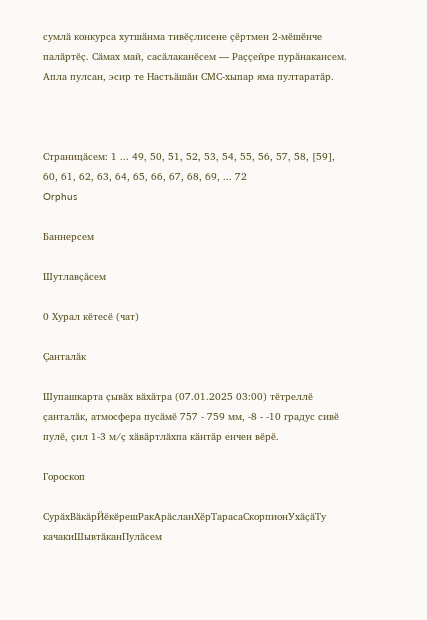сумлӑ конкурса хутшӑнма тивӗҫлисене ҫӗртмен 2-мӗшӗнче палӑртӗҫ. Сӑмах май, сасӑлаканӗсем — Раҫҫейре пурӑнакансем. Апла пулсан, эсир те Настьӑшӑн СМС-хыпар яма пултаратӑр.



Страницӑсем: 1 ... 49, 50, 51, 52, 53, 54, 55, 56, 57, 58, [59], 60, 61, 62, 63, 64, 65, 66, 67, 68, 69, ... 72
Orphus

Баннерсем

Шутлавҫӑсем

0 Хурал кӗтесӗ (чат)

Ҫанталӑк

Шупашкарта ҫывӑх вӑхӑтра (07.01.2025 03:00) тӗтреллӗ ҫанталӑк, атмосфера пусӑмӗ 757 - 759 мм, -8 - -10 градус сивӗ пулӗ, ҫил 1-3 м/ҫ хӑвӑртлӑхпа кӑнтӑр енчен вӗрӗ.

Гороскоп

СурӑхВӑкӑрЙӗкӗрешРакАрӑсланХӗрТарасаСкорпионУхӑҫӑТу качакиШывтӑканПулӑсем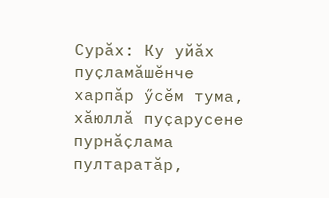Сурӑх: Ку уйӑх пуҫламӑшӗнче харпӑр ӳсӗм тума, хӑюллӑ пуҫарусене пурнӑҫлама пултаратӑр,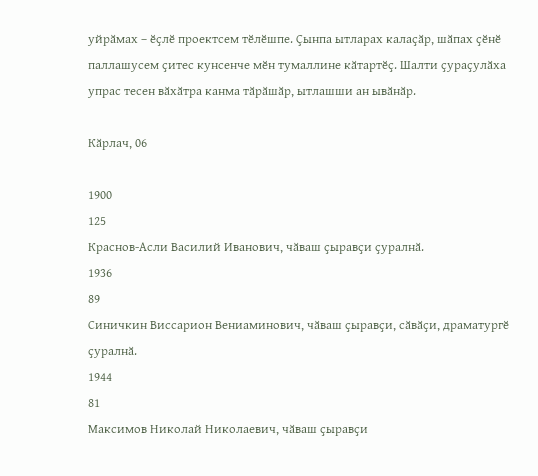уйрӑмах – ӗҫлӗ проектсем тӗлӗшпе. Ҫынпа ытларах калаҫӑр, шӑпах ҫӗнӗ паллашусем ҫитес кунсенче мӗн тумаллине кӑтартӗҫ. Шалти ҫураҫулӑха упрас тесен вӑхӑтра канма тӑрӑшӑр, ытлашши ан ывӑнӑр.

Кӑрлач, 06

1900
125
Краснов-Асли Василий Иванович, чӑваш ҫыравҫи ҫуралнӑ.
1936
89
Синичкин Виссарион Вениаминович, чӑваш ҫыравҫи, сӑвӑҫи, драматургӗ ҫуралнӑ.
1944
81
Максимов Николай Николаевич, чӑваш ҫыравҫи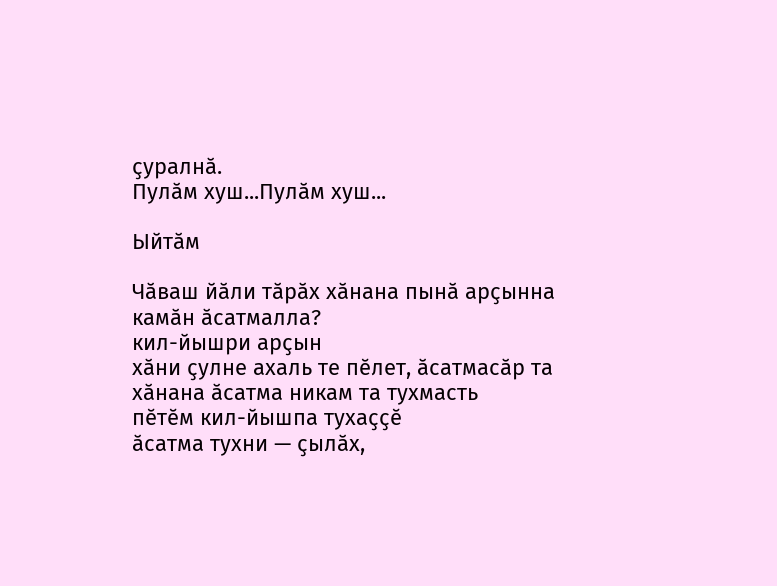ҫуралнӑ.
Пулӑм хуш...Пулӑм хуш...

Ыйтӑм

Чӑваш йӑли тӑрӑх хӑнана пынӑ арҫынна камӑн ӑсатмалла?
кил-йышри арҫын
хӑни ҫулне ахаль те пӗлет, ӑсатмасӑр та
хӑнана ӑсатма никам та тухмасть
пӗтӗм кил-йышпа тухаҫҫӗ
ӑсатма тухни — ҫылӑх,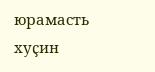юрамасть
хуҫин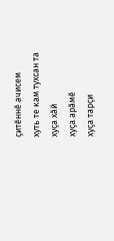ҫитӗннӗ ачисем
хуть те кам тухсан та
хуҫа хӑй
хуҫа арӑмӗ
хуҫа тарҫи